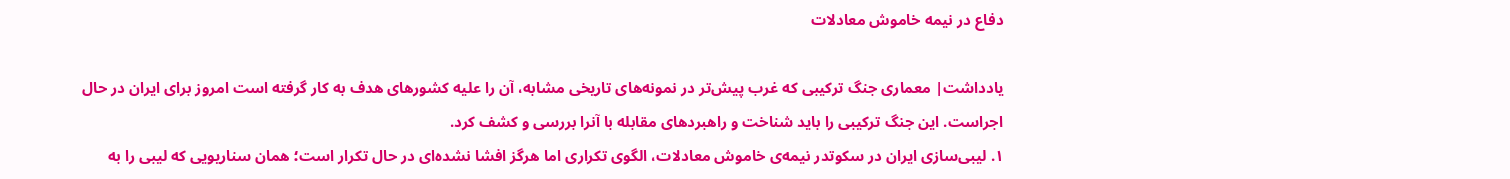دفاع در نیمه خاموش معادلات

یادداشت‌| معماری جنگ ترکیبی که غرب پیش‌تر در نمونه‌های تاریخی مشابه، آن را علیه کشورهای هدف به کار گرفته است امروز برای ایران در حال اجراست. این جنگ ترکیبی را باید شناخت و راهبردهای مقابله با آنرا بررسی و کشف کرد.
۱. لیبی‌سازی ایران در سکوتدر نیمه‌ی خاموش معادلات، الگوی تکراری اما هرگز افشا نشده‌ای در حال تکرار است؛ همان سناریویی که لیبی را به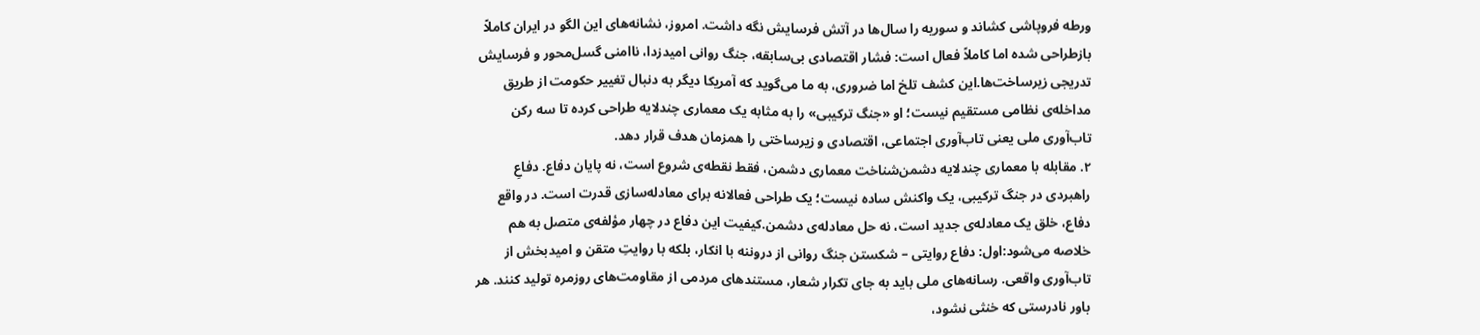ورطه فروپاشی کشاند و سوریه را سال‌ها در آتش فرسایش نگه داشت. امروز، نشانه‌های این الگو در ایران کاملاً بازطراحی شده اما کاملاً فعال است: فشار اقتصادی بی‌سابقه، جنگ روانی امیدزدا، ناامنی گسل‌محور و فرسایش تدریجی زیرساخت‌ها.این کشف تلخ اما ضروری، به ما می‌گوید که آمریکا دیگر به دنبال تغییر حکومت از طریق مداخله‌ی نظامی مستقیم نیست؛ او «جنگ ترکیبی» را به مثابه یک معماری چندلایه طراحی کرده تا سه رکن تاب‌آوری ملی یعنی تاب‌آوری اجتماعی، اقتصادی و زیرساختی را همزمان هدف قرار دهد.
۲. مقابله با معماری چندلایه دشمن‌شناخت معماری دشمن، فقط نقطه‌ی شروع است، نه پایان دفاع. دفاعِ راهبردی در جنگ ترکیبی، یک واکنش ساده نیست؛ یک طراحی فعالانه برای معادله‌سازی قدرت است. در واقع دفاع، خلق یک معادله‌ی جدید است، نه حل معادله‌ی دشمن.کیفیت این دفاع در چهار مؤلفه‌ی متصل به هم خلاصه می‌شود:اول: دفاع روایتی – شکستن جنگ روانی از دروننه با انکار، بلکه با روایتِ متقن و امیدبخش از تاب‌آوری واقعی. رسانه‌های ملی باید به جای تکرار شعار، مستندهای مردمی از مقاومت‌های روزمره تولید کنند. هر باور نادرستی که خنثی نشود،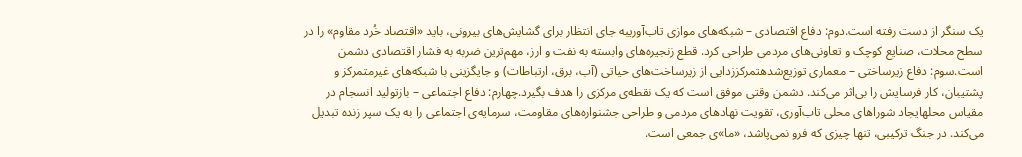یک سنگر از دست رفته است.دوم: دفاع اقتصادی – شبکه‌های موازی تاب‌آوریبه جای انتظار برای گشایش‌های بیرونی، باید «اقتصاد خُرد مقاوم» را در سطح محلات، صنایع کوچک و تعاونی‌های مردمی طراحی کرد. قطع زنجیره‌های وابسته به نفت و ارز، مهم‌ترین ضربه به فشار اقتصادی دشمن است.سوم: دفاع زیرساختی – معماری توزیع‌شدهتمرکززدایی از زیرساخت‌های حیاتی (آب، برق، ارتباطات) و جایگزینی با شبکه‌های غیرمتمرکز و پشتیبان، کار فرسایش را بی‌اثر می‌کند. دشمن وقتی موفق است که یک نقطه‌ی مرکزی را هدف بگیرد.چهارم: دفاع اجتماعی – بازتولید انسجام در مقیاس محلهایجاد شوراهای محلی تاب‌آوری، تقویت نهادهای مردمی و طراحی جشنواره‌های مقاومت، سرمایه‌ی اجتماعی را به یک سپر زنده تبدیل می‌کند. در جنگ ترکیبی، تنها چیزی که فرو نمی‌پاشد، «ما»ی جمعی است.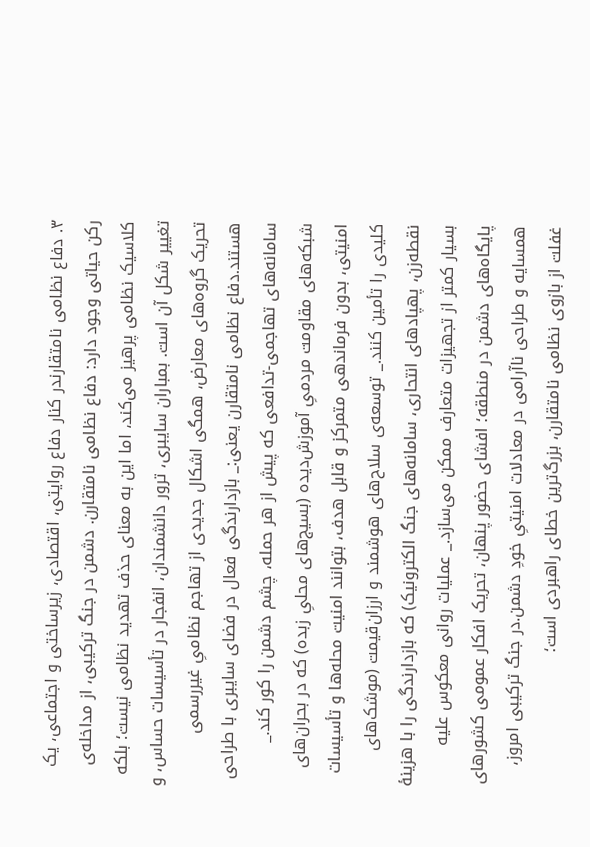۳. دفاع نظامی نامتقارندر کنار دفاع روایتی، اقتصادی، زیرساختی و اجتماعی، یک رکن حیاتی وجود دارد: دفاع نظامی نامتقارن. دشمن در جنگ ترکیبی، از مداخله‌ی کلاسیک نظامی پرهیز می‌کند، اما این به معنای حذف تهدید نظامی نیست؛ بلکه تغییر شکل آن است. بمباران سایبری، ترور دانشمندان، انفجار در تأسیسات حساس، و تحریک گروه‌های معارض، همگی اشکال جدیدی از تهاجم نظامیِ غیررسمی هستند.دفاع نظامی نامتقارن یعنی:_ بازدارندگی فعال در فضای سایبری با طراحی سامانه‌های تهاجمی-تدافعی که پیش از هر حمله، چشم دشمن را کور کند._ شبکه‌های مقاومت مردمیِ آموزش‌دیده (بسیج‌های محلیِ زبده) که در بحران‌های امنیتی، بدون فرماندهی متمرکز و قابل هدف، بتوانند امنیت محله‌ها و تأسیسات کلیدی را تأمین کنند._ توسعه‌ی سلاح‌های هوشمند و ارزان‌قیمت (موشک‌های نقطه‌زن، پهپادهای انتحاری، سامانه‌های جنگ الکترونیک) که بازدارندگی را با هزینۀ بسیار کمتر از تجهیزات متعارف ممکن می‌سازد._ عملیات روانی معکوس علیه پایگاه‌های دشمن در منطقه؛ افشای حضور پنهان، تحریک افکار عمومی کشورهای همسایه و طراحی ناآرامی در معادلات امنیتیِ خودِ دشمن.در جنگ ترکیبی امروز، غفلت از بازوی نظامی نامتقارن، بزرگ‌ترین خطای راهبردی است؛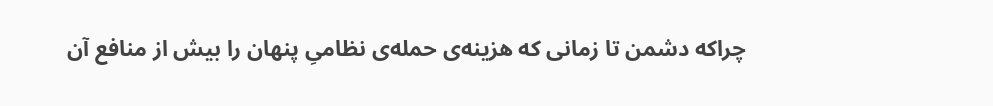چراکه دشمن تا زمانی که هزینه‌ی حمله‌ی نظامیِ پنهان را بیش از منافع آن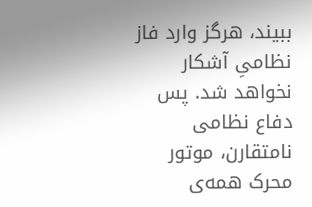ببیند، هرگز وارد فاز نظامیِ آشکار نخواهد شد. پس دفاع نظامی نامتقارن، موتور محرک همه‌ی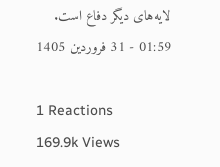لایه‌های دیگر دفاع است.
01:59 - 31 فروردین 1405

1 Reactions
169.9k Views